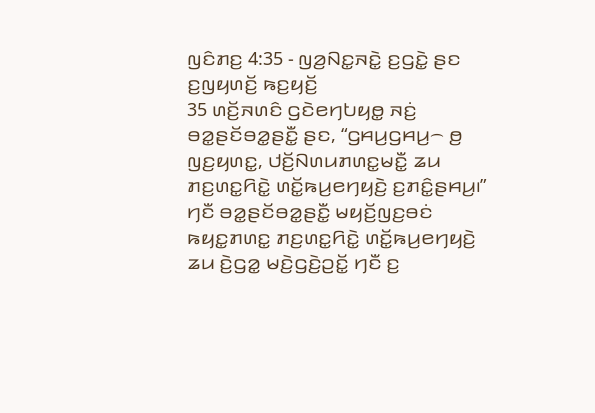ꤜꤢꤨꤊꤢ꤬ 4:35 - ꤜꤤ꤬ꤡꤢ꤭ꤏꤢꤧ꤭ ꤢ꤬ꤞꤢꤧ꤭ ꤔꤢ ꤢ꤬ꤜꤟꤛꤢꤩ꤬ ꤒꤢ꤬ꤟꤢꤩ꤬
35 ꤛꤢꤩ꤬ꤏꤛꤢꤨ ꤞꤢꤧꤕꤚꤝꤟꤥ꤭ ꤏꤢꤦ꤬ ꤋꤤ꤭ꤔꤢꤩꤋꤤ꤭ꤔꤢꤪ꤭ ꤔꤢ, “ꤞꤌꤣ꤬ꤞꤌꤣ꤬꤮ ꤥ꤬ ꤜꤢ꤬ꤟꤛꤢ꤭, ꤓꤢꤩ꤬ꤡꤛꤣꤊꤛꤢ꤭ꤗꤢꤪ꤭ ꤘꤣ ꤊꤢ꤬ꤛꤢ꤭ꤖꤢꤧ꤭ ꤛꤢꤩ꤭ꤒꤣ꤬ꤕꤚꤟꤢꤧ꤬ ꤢ꤬ꤊꤢꤨ꤭ꤔꤌꤣ꤬꤯” ꤚꤢꤪ ꤋꤤ꤭ꤔꤢꤩꤋꤤ꤭ꤔꤢꤪ꤭ ꤗꤟꤢꤩ꤬ꤜꤢ꤬ꤋꤢꤦ ꤒꤟꤢ꤭ꤊꤛꤢ꤭ ꤊꤢ꤬ꤛꤢ꤭ꤖꤢꤧ꤭ ꤛꤢꤩ꤭ꤒꤣ꤬ꤕꤚꤟꤢꤧ꤬ ꤘꤣ ꤢꤧ꤬ꤞꤤ꤭ ꤗꤢꤧ꤬ꤞꤢꤧ꤬ꤑꤢꤩ꤭ ꤚꤢꤪ ꤢ꤬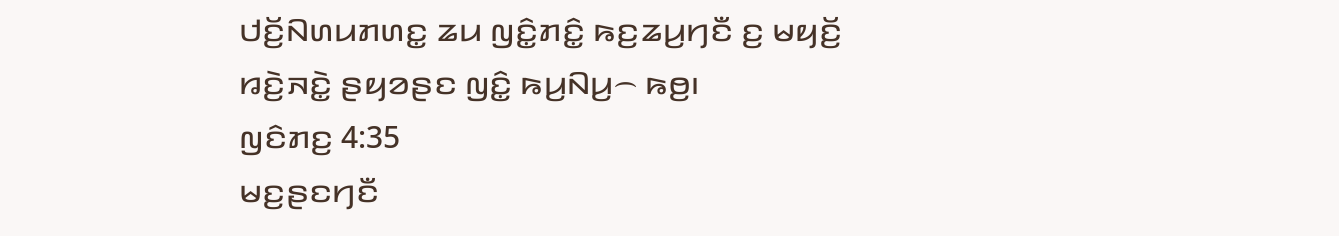ꤓꤢꤩ꤬ꤡꤛꤣꤊꤛꤢ꤭ ꤘꤣ ꤜꤢꤨ꤭ꤊꤢꤨ꤭ ꤒꤢ꤬ꤘꤣ꤬ꤚꤢꤪ ꤢ꤬ ꤗꤟꤢꤩ꤬ ꤙꤢꤧ꤬ꤏꤢꤧ꤭ ꤔꤟꤤꤔꤢ ꤜꤢꤨ꤭ ꤒꤣ꤬ꤡꤣ꤬꤮ ꤒꤥ꤬꤯
ꤜꤢꤨꤊꤢ꤬ 4:35
ꤗꤢ꤬ꤔꤢꤚꤢꤪ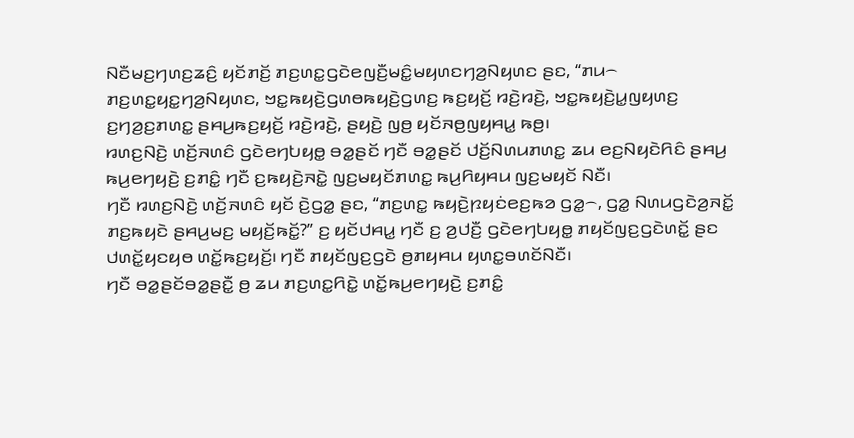ꤡꤢꤪꤗꤢ꤬ꤚꤛꤢ꤬ꤘꤢꤨ꤬ ꤟꤢꤩꤊꤢꤩ꤬ ꤊꤢ꤬ꤛꤢ꤭ꤞꤢꤧꤕꤜꤢꤪ꤬ꤗꤢꤨ꤭ꤗꤟꤛꤢꤚꤤ꤬ꤡꤟꤛꤢ ꤔꤢ, “ꤊꤣ꤮ ꤊꤢ꤬ꤛꤢ꤭ꤟꤢ꤭ꤚꤤ꤬ꤡꤟꤛꤢ, ꤠꤢ꤭ꤒꤟꤢꤧ꤬ꤞꤛꤥꤒꤟꤢꤧ꤬ꤞꤛꤢ꤬ ꤒꤢ꤬ꤟꤢꤩ꤬ ꤙꤢꤧ꤬ꤙꤢꤧ꤬, ꤠꤢ꤭ꤒꤟꤢꤧ꤬ꤣ꤭ꤜꤟꤛꤢ꤬ ꤢ꤬ꤚꤤ꤬ꤢ꤬ꤊꤛꤢ꤭ ꤔꤌꤣ꤬ꤒꤢ꤬ꤟꤢꤩ꤬ ꤙꤢꤧ꤬ꤙꤢꤧ꤬, ꤔꤟꤢꤧ꤬ ꤜꤥ꤬ ꤟꤢꤩꤏꤥ꤬ꤜꤟꤌꤣ꤭ ꤒꤥ꤬꤯
ꤙꤛꤢ꤬ꤡꤢꤧ꤬ ꤛꤢꤩ꤬ꤏꤛꤢꤨ ꤞꤢꤧꤕꤚꤝꤟꤥ꤭ ꤋꤤ꤭ꤔꤢꤩ ꤚꤢꤪ ꤋꤤ꤭ꤔꤢꤩ ꤓꤢꤩ꤬ꤡꤛꤣꤊꤛꤢ꤭ ꤘꤣ ꤕꤢ꤬ꤡꤟꤢꤧꤖꤢꤨ ꤔꤌꤣ꤬ ꤒꤣ꤬ꤕꤚꤟꤢꤧ꤬ ꤢ꤬ꤊꤢꤨ꤭ ꤚꤢꤪ ꤢ꤬ꤒꤟꤢꤧ꤬ꤏꤢꤧ꤭ ꤜꤢ꤬ꤗꤟꤢꤩꤊꤛꤢ꤭ ꤒꤣ꤬ꤖꤟꤌꤣ ꤜꤢ꤬ꤗꤟꤢꤩ ꤡꤢꤪ꤯
ꤚꤢꤪ ꤙꤛꤢ꤬ꤡꤢꤧ꤬ ꤛꤢꤩ꤬ꤏꤛꤢꤨ ꤟꤢꤩ ꤢꤧ꤬ꤞꤤ꤭ ꤔꤢ, “ꤊꤢ꤬ꤛꤢ꤭ ꤒꤟꤢꤧ꤬ꤐꤟꤢꤦꤕꤢ꤬ꤒꤤ ꤞꤤ꤭꤮, ꤞꤤ꤭ ꤡꤛꤣꤞꤢꤧꤤ꤬ꤏꤢꤩ꤭ ꤊꤢ꤬ꤒꤟꤢꤧ ꤔꤌꤣ꤬ꤗꤢ꤬ ꤗꤟꤢꤩ꤬ꤒꤢꤩ꤭?” ꤢ꤬ ꤟꤢꤩꤓꤌꤣ꤭ ꤚꤢꤪ ꤢ꤬ ꤤ꤬ꤓꤢꤪ꤬ ꤞꤢꤧꤕꤚꤝꤟꤥ꤭ ꤊꤟꤢꤩꤜꤢ꤬ꤞꤢꤧꤛꤢꤩ꤭ ꤔꤢ ꤓꤛꤢꤩ꤭ꤟꤢꤟꤥ ꤛꤢꤩ꤭ꤒꤢ꤬ꤟꤢꤩ꤬꤯ ꤚꤢꤪ ꤊꤟꤢꤩꤜꤢ꤬ꤞꤢꤧ ꤥ꤬ꤊꤟꤌꤣ ꤟꤛꤢ꤭ꤋꤛꤢꤩꤡꤢꤪ꤯
ꤚꤢꤪ ꤋꤤ꤭ꤔꤢꤩꤋꤤ꤭ꤔꤢꤪ꤭ ꤥ꤬ ꤘꤣ ꤊꤢ꤬ꤛꤢ꤭ꤖꤢꤧ꤭ ꤛꤢꤩ꤭ꤒꤣ꤬ꤕꤚꤟꤢꤧ꤬ ꤢ꤬ꤊꤢꤨ꤭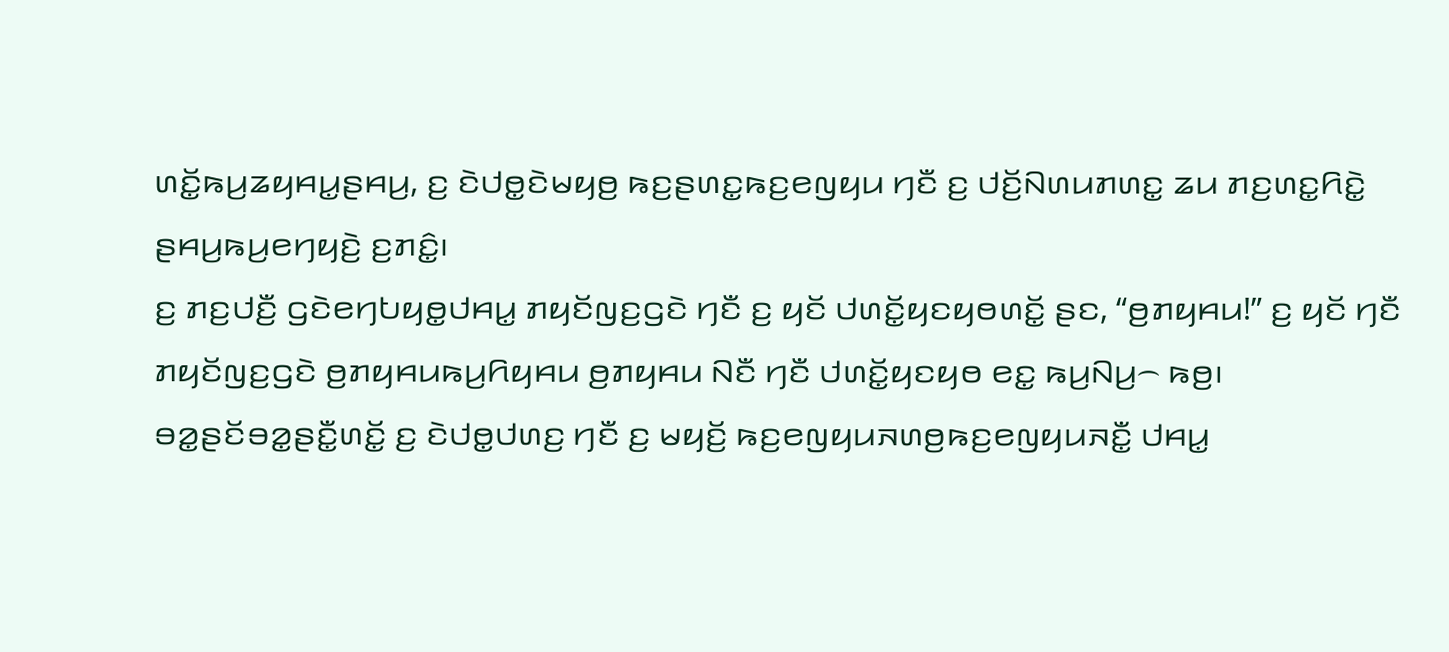ꤛꤢꤩ꤭ꤒꤣ꤬ꤘꤟꤌꤣ꤭ꤔꤌꤣ꤬, ꤢ꤬ ꤢꤧꤓꤥ꤭ꤢꤧꤗꤟꤥ꤬ ꤒꤢ꤬ꤔꤛꤢ꤭ꤒꤢ꤬ꤕꤜꤟꤣ ꤚꤢꤪ ꤢ꤬ ꤓꤢꤩ꤬ꤡꤛꤣꤊꤛꤢ꤭ ꤘꤣ ꤊꤢ꤬ꤛꤢ꤭ꤖꤢꤧ꤭ ꤔꤌꤣ꤬ꤒꤣ꤬ꤕꤚꤟꤢꤧ꤬ ꤢ꤬ꤊꤢꤨ꤭꤯
ꤢ꤬ ꤊꤢ꤬ꤓꤢꤪ꤬ ꤞꤢꤧꤕꤚꤝꤟꤥ꤭ꤓꤌꤣ꤭ ꤊꤟꤢꤩꤜꤢ꤬ꤞꤢꤧ ꤚꤢꤪ ꤢ꤬ ꤟꤢꤩ ꤓꤛꤢꤩ꤭ꤟꤢꤟꤥꤛꤢꤩ꤭ ꤔꤢ, “ꤥ꤬ꤊꤟꤌꤣ!” ꤢ꤬ ꤟꤢꤩ ꤚꤢꤪ ꤊꤟꤢꤩꤜꤢ꤬ꤞꤢꤧ ꤥ꤬ꤊꤟꤌꤣꤒꤣ꤬ꤖꤟꤌꤣ ꤥ꤬ꤊꤟꤌꤣ ꤡꤢꤪ ꤚꤢꤪ ꤓꤛꤢꤩ꤭ꤟꤢꤟꤥ ꤕꤢ꤭ ꤒꤣ꤬ꤡꤣ꤬꤮ ꤒꤥ꤬꤯
ꤋꤤ꤭ꤔꤢꤩꤋꤤ꤭ꤔꤢꤪ꤭ꤛꤢꤩ꤭ ꤢ꤬ ꤢꤧꤓꤥ꤭ꤓꤛꤢ꤬ ꤚꤢꤪ ꤢ꤬ ꤗꤟꤢꤩ꤬ ꤒꤢ꤬ꤕꤜꤟꤣꤏꤛꤥ꤬ꤒꤢ꤬ꤕꤜꤟꤣꤏꤢꤪ꤭ ꤓꤌꤣ꤭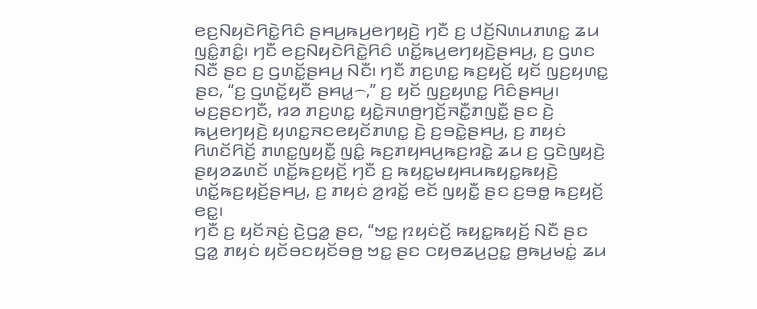ꤕꤢ꤬ꤡꤟꤢꤧꤖꤢꤧ꤭ꤖꤢꤨ ꤔꤌꤣ꤬ꤒꤣ꤬ꤕꤚꤟꤢꤧ꤬ ꤚꤢꤪ ꤢ꤬ ꤓꤢꤩ꤬ꤡꤛꤣꤊꤛꤢ꤭ ꤘꤣ ꤜꤢꤨ꤭ꤊꤢꤨ꤭꤯ ꤚꤢꤪ ꤕꤢ꤬ꤡꤟꤢꤧꤖꤢꤧ꤭ꤖꤢꤨ ꤛꤢꤩ꤭ꤒꤣ꤬ꤕꤚꤟꤢꤧ꤬ꤔꤌꤣ꤬, ꤢ꤬ ꤞꤛꤢ ꤡꤢꤪ ꤔꤢ ꤢ꤬ ꤞꤛꤢꤩ꤭ꤔꤌꤣ꤬ ꤡꤢꤪ꤯ ꤚꤢꤪ ꤊꤢ꤬ꤛꤢ꤭ ꤒꤢ꤬ꤟꤢꤩ꤬ ꤟꤢꤩ ꤜꤢ꤬ꤟꤛꤢ꤭ ꤔꤢ, “ꤢ꤬ ꤞꤛꤢꤩ꤭ꤟꤢꤪ ꤔꤌꤣ꤭꤮,” ꤢ꤬ ꤟꤢꤩ ꤜꤢ꤬ꤟꤛꤢ꤭ ꤖꤢꤨꤔꤌꤣ꤬꤯
ꤗꤢ꤬ꤔꤢꤚꤢꤪ, ꤙꤤ ꤊꤢ꤬ꤛꤢ꤭ ꤟꤢꤧ꤭ꤏꤛꤥ꤬ꤚꤢꤩ꤬ꤏꤢꤪ꤭ꤊꤜꤢꤪ꤭ ꤔꤢ ꤢꤧ꤬ ꤒꤣ꤬ꤕꤚꤟꤢꤧ꤬ ꤟꤛꤢ꤭ꤏꤢꤕꤟꤢꤩꤊꤛꤢ꤭ ꤢꤧ꤬ ꤢ꤬ꤋꤢꤧ꤭ꤔꤌꤣ꤬, ꤢ꤬ ꤊꤟꤢꤦ ꤖꤛꤢꤩꤖꤢꤩ꤬ ꤊꤛꤢ꤭ꤜꤟꤢꤪ꤭ ꤜꤢꤨ꤭ ꤒꤢ꤬ꤊꤟꤌꤣ꤬ꤒꤢ꤬ꤙꤢꤧ꤭ ꤘꤣ ꤢ꤬ ꤞꤢꤧꤜꤟꤢꤧ꤬ ꤔꤟꤤꤘꤛꤢꤩ ꤛꤢꤩ꤭ꤒꤢ꤬ꤟꤢꤩ꤬ ꤚꤢꤪ ꤢ꤬ ꤒꤟꤢ꤭ꤗꤟꤌꤣꤒꤟꤢ꤭ꤒꤟꤢꤧ꤬ ꤛꤢꤩ꤭ꤒꤢ꤬ꤟꤢꤩ꤬ꤔꤌꤣ꤬, ꤢ꤬ ꤊꤟꤢꤦ ꤤ꤬ꤙꤢꤩ꤭ ꤕꤢꤩ ꤜꤟꤢꤪ꤭ ꤔꤢ ꤢ꤬ꤋꤥ꤭ ꤒꤢ꤬ꤟꤢꤩ꤬ ꤕꤢ꤭꤯
ꤚꤢꤪ ꤢ꤬ ꤟꤢꤩꤏꤢꤦ꤬ ꤢꤧ꤬ꤞꤤ꤭ ꤔꤢ, “ꤠꤢ꤭ ꤐꤟꤢꤦꤢꤩ꤬ ꤒꤟꤢ꤭ꤒꤟꤢꤩ꤬ ꤡꤢꤪ ꤔꤢ ꤞꤤ꤭ ꤊꤟꤢꤦ ꤟꤢꤩꤋꤢꤟꤢꤩꤋꤥ꤬ ꤠꤢ꤭ ꤔꤢ ꤍꤟꤥꤘꤣ꤬ꤑꤢ꤭ ꤥ꤬ꤒꤣ꤬ꤗꤢꤦ꤭ ꤘꤣ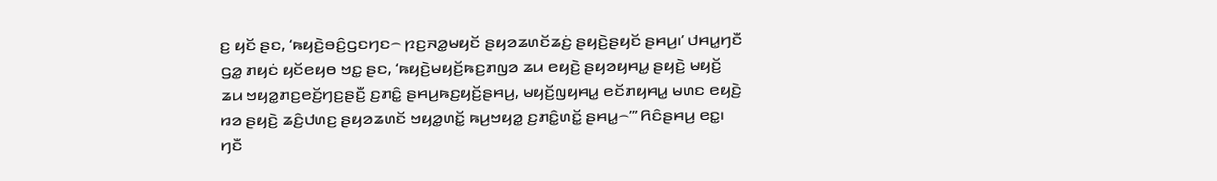ꤢ꤬ ꤟꤢꤩ ꤔꤢ, ‘ꤒꤟꤢꤧ꤬ꤋꤢꤨ꤬ꤞꤢꤚꤢ꤮ ꤐꤢ꤬ꤏꤤ꤭ꤗꤟꤢꤩ ꤔꤟꤤꤘꤛꤢꤩꤘꤢꤦ꤬ ꤔꤟꤢꤧ꤬ꤔꤟꤢꤩ ꤔꤌꤣ꤬꤯’ ꤓꤌꤣ꤭ꤚꤢꤪ ꤞꤤ꤭ ꤊꤟꤢꤦ ꤟꤢꤩꤕꤟꤥ ꤠꤢ꤭ ꤔꤢ, ‘ꤒꤟꤢꤧ꤬ꤗꤟꤢꤩ꤬ꤒꤢ꤬ꤊꤜꤤ ꤘꤣ ꤕꤟꤢꤧ꤬ ꤔꤟꤤꤟꤌꤣ꤭ ꤔꤟꤢꤧ꤬ ꤗꤟꤢꤩ꤬ ꤘꤣ ꤠꤟꤤ꤭ꤊꤢ꤬ꤕꤢꤩ꤬ꤚꤢ꤬ꤔꤢꤪ꤬ ꤢ꤬ꤊꤢꤨ꤭ ꤔꤌꤣ꤬ꤒꤢ꤬ꤟꤢꤩ꤬ꤔꤌꤣ꤬, ꤗꤟꤢꤩ꤬ꤜꤟꤌꤣ꤭ ꤕꤢꤩꤊꤟꤌꤣ꤭ ꤗꤛꤢ ꤕꤟꤢꤧ꤬ ꤙꤤ ꤔꤟꤢꤧ꤬ ꤘꤢꤨ꤬ꤓꤛꤢ꤬ ꤔꤟꤤꤘꤛꤢꤩ ꤠꤟꤤ꤭ꤛꤢꤩ꤭ ꤒꤣ꤬ꤠꤟꤤ꤭ ꤢ꤬ꤊꤢꤨ꤭ꤛꤢꤩ꤭ ꤔꤌꤣ꤭꤮’” ꤖꤢꤨꤔꤌꤣ꤬ ꤕꤢ꤭꤯
ꤚꤢꤪ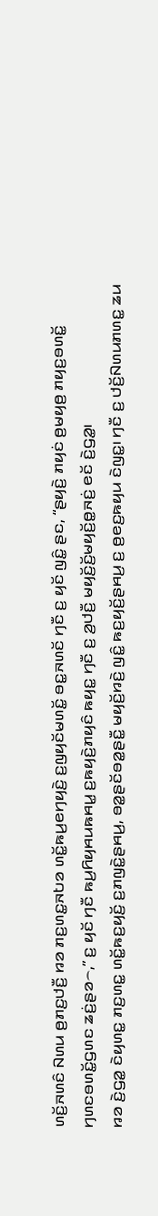ꤛꤢꤩ꤬ꤏꤛꤢꤨ ꤡꤛꤣ ꤥ꤬ꤊꤢ꤬ꤓꤢꤪ꤬ ꤙꤤ ꤊꤢ꤬ꤛꤢ꤭ꤏꤝꤤ ꤛꤢꤩ꤭ꤒꤣ꤬ꤕꤚꤟꤢꤧ꤬ ꤢ꤬ꤜꤟꤢꤩꤗꤛꤢꤩ꤭ ꤋꤢ꤭ꤏꤛꤢꤩ ꤚꤢꤪ ꤢ꤬ ꤟꤢꤩ ꤜꤢꤨ꤭ ꤔꤢ, “ꤔꤟꤢꤧ꤬ ꤊꤟꤢꤦ ꤥ꤬ꤗꤟꤥ꤬ ꤊꤟꤢ꤬ꤋꤛꤢꤩ꤭ ꤚꤛꤢꤋꤛꤢꤩ꤭ꤞꤛꤢ ꤘꤢꤦ꤬ꤔꤤ꤮,” ꤢ꤬ ꤟꤢꤩ ꤚꤢꤪ ꤒꤣ꤬ꤖꤟꤌꤣꤒꤌꤣ꤭ ꤢ꤬ꤒꤟꤢꤧ꤬ꤊꤟꤢꤨ ꤒꤟꤢ꤭ ꤚꤢꤪ ꤢ꤬ ꤤ꤬ꤓꤢꤪ꤬ ꤗꤟꤢꤩ꤬ꤢꤩ꤬ꤗꤟꤢꤩ꤬ꤥ꤭ꤏꤢꤦ꤬ ꤕꤢꤩ ꤢꤧ꤬ꤞꤤ꤭꤯
ꤙꤤ ꤢꤧ꤬ꤞꤤ꤭ ꤢꤧꤟꤛꤢ꤭ ꤊꤢ꤬ꤛꤢ꤭ ꤛꤢꤩ꤭ꤒꤢ꤬ꤟꤢꤩ꤬ ꤢ꤬ꤊꤜꤢꤧ꤭ꤔꤌꤣ꤬, ꤋꤤ꤭ꤔꤢꤩꤋꤤ꤭ꤔꤢꤪ꤭ ꤗꤟꤢꤩ꤬ꤙꤢꤧ꤬ ꤜꤢꤨ꤭ ꤒꤢ꤬ꤟꤢꤩ꤬ꤔꤌꤣ꤬ ꤢ꤬ ꤥ꤬ꤕꤢ꤬ꤒꤟꤣ ꤢꤧꤜꤢ꤭꤯ ꤚꤢꤪ ꤢ꤬ ꤓꤢꤩ꤬ꤡꤛꤣꤊꤛꤢ꤭ ꤘꤣ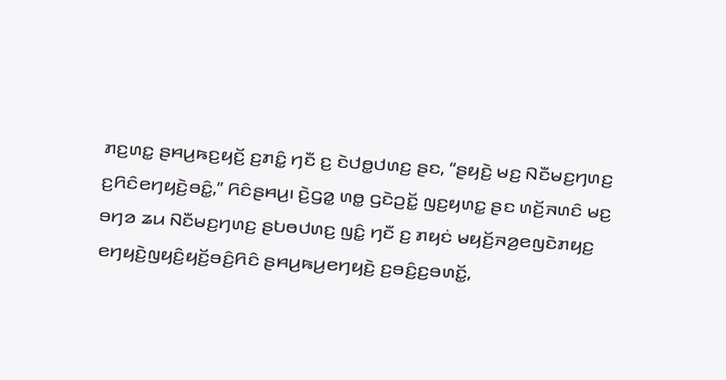ꤊꤢ꤬ꤛꤢ꤭ ꤔꤌꤣ꤬ꤒꤢ꤬ꤟꤢꤩ꤬ ꤢ꤬ꤊꤢꤨ꤭ ꤚꤢꤪ ꤢ꤬ ꤢꤧꤓꤥ꤭ꤓꤛꤢ꤬ ꤔꤢ, “ꤔꤟꤢꤧ꤬ ꤗꤢ꤬ ꤡꤢꤪꤗꤢ꤬ꤚꤛꤢ꤬ ꤢ꤬ꤖꤢꤨꤕꤚꤟꤢꤧ꤬ꤋꤢꤨ꤭,” ꤖꤢꤨꤔꤌꤣ꤬꤯ ꤢꤧ꤬ꤞꤤ꤭ ꤛꤥ꤭ ꤞꤢꤧꤑꤢꤩ꤭ ꤜꤢ꤬ꤟꤛꤢ꤭ ꤔꤢ ꤛꤢꤩ꤬ꤏꤛꤢꤨ ꤗꤢ꤬ ꤋꤚꤤ ꤘꤣ ꤡꤢꤪꤗꤢ꤬ꤚꤛꤢ꤬ ꤔꤝꤥꤓꤛꤢ꤬ ꤜꤢꤨ꤭ ꤚꤢꤪ ꤢ꤬ ꤊꤟꤢꤦ ꤗꤟꤢꤩ꤬ꤏꤤ꤬ꤕꤜꤢꤧꤊꤟꤢ꤬ ꤕꤚꤟꤢꤧ꤬ꤜꤟꤢꤨ꤬ꤟꤢꤩ꤬ꤋꤢꤨ꤬ꤖꤢꤨ ꤔꤌꤣ꤬ꤒꤣ꤬ꤕꤚꤟꤢꤧ꤬ ꤢ꤬ꤋꤢꤨ꤬ꤢ꤬ꤋꤛꤢꤩ꤭,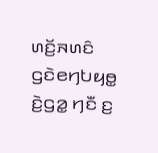ꤛꤢꤩ꤬ꤏꤛꤢꤨ ꤞꤢꤧꤕꤚꤝꤟꤥ꤭ ꤢꤧ꤬ꤞꤤ꤭ ꤚꤢꤪ ꤢ꤬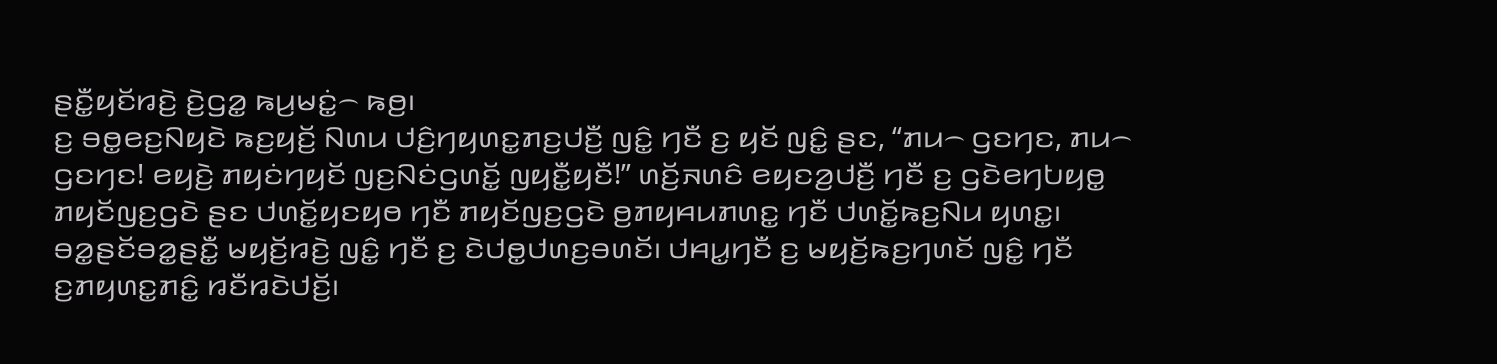ꤔꤢꤪ꤭ꤟꤢꤩꤙꤢꤧ꤬ ꤢꤧ꤬ꤞꤤ꤭ ꤒꤣ꤬ꤗꤢꤦ꤭꤮ ꤒꤥ꤬꤯
ꤢ꤬ ꤋꤥ꤭ꤕꤢ꤬ꤡꤟꤢꤧ ꤒꤢ꤬ꤟꤢꤩ꤬ ꤡꤛꤣ ꤓꤢꤨ꤬ꤚꤟꤛꤢ꤭ꤊꤢ꤬ꤓꤢꤪ꤬ ꤜꤢꤨ꤭ ꤚꤢꤪ ꤢ꤬ ꤟꤢꤩ ꤜꤢꤨ꤭ ꤔꤢ, “ꤊꤣ꤮ ꤞꤢꤚꤢ, ꤊꤣ꤮ ꤞꤢꤚꤢ! ꤕꤟꤢꤧ꤬ ꤊꤟꤢꤦꤚꤟꤢꤩ ꤜꤢ꤬ꤡꤢꤦꤞꤛꤢꤩ꤭ ꤜꤟꤢꤪ꤭ꤟꤢꤪ!” ꤛꤢꤩ꤬ꤏꤛꤢꤨ ꤕꤟꤢꤤ꤬ꤓꤢꤪ꤬ ꤚꤢꤪ ꤢ꤬ ꤞꤢꤧꤕꤚꤝꤟꤥ꤭ ꤊꤟꤢꤩꤜꤢ꤬ꤞꤢꤧ ꤔꤢ ꤓꤛꤢꤩ꤭ꤟꤢꤟꤥ ꤚꤢꤪ ꤊꤟꤢꤩꤜꤢ꤬ꤞꤢꤧ ꤥ꤬ꤊꤟꤌꤣꤊꤛꤢ꤭ ꤚꤢꤪ ꤓꤛꤢꤩ꤭ꤒꤢ꤬ꤡꤣ ꤟꤛꤢ꤭꤯
ꤋꤤ꤭ꤔꤢꤩꤋꤤ꤭ꤔꤢꤪ꤭ ꤗꤟꤢꤩ꤬ꤙꤢꤧ꤬ ꤜꤢꤨ꤭ ꤚꤢꤪ ꤢ꤬ ꤢꤧꤓꤥ꤭ꤓꤛꤢ꤬ꤋꤛꤢꤩ꤯ ꤓꤌꤣ꤭ꤚꤢꤪ ꤢ꤬ ꤗꤟꤢꤩ꤬ꤒꤢ꤬ꤚꤛꤢꤩ ꤜꤢꤨ꤭ ꤚꤢꤪ ꤢ꤬ꤊꤟꤛꤢ꤭ꤊꤢꤨ꤭ ꤙꤢꤪꤙꤢꤧꤓꤢꤩ꤬꤯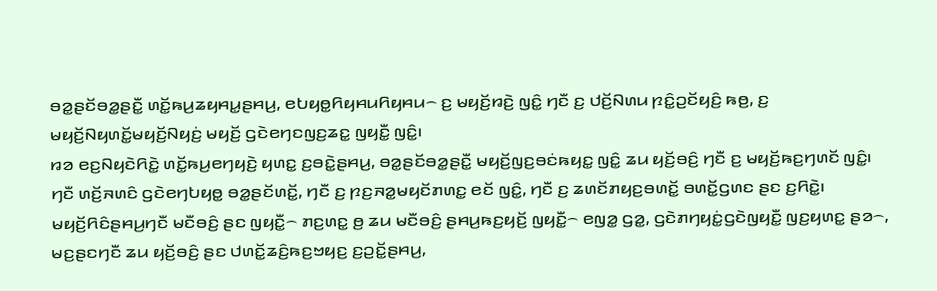ꤋꤤ꤭ꤔꤢꤩꤋꤤ꤭ꤔꤢꤪ꤭ ꤛꤢꤩ꤭ꤒꤣ꤬ꤘꤟꤌꤣ꤭ꤔꤌꤣ꤬, ꤕꤝꤟꤥ꤭ꤖꤟꤌꤣꤖꤟꤌꤣ꤮ ꤢ꤬ ꤗꤟꤢꤩ꤬ꤙꤢꤧ꤬ ꤜꤢꤨ꤭ ꤚꤢꤪ ꤢ꤬ ꤓꤢꤩ꤬ꤡꤛꤣ ꤐꤢꤨ꤭ꤑꤢꤩꤟꤢꤨ꤬ ꤒꤥ꤬, ꤢ꤬ ꤗꤟꤢꤩ꤬ꤡꤟꤛꤢꤩ꤭ꤗꤟꤢꤩ꤬ꤡꤟꤢꤦ꤬ ꤗꤟꤢꤩ꤬ ꤞꤢꤧꤕꤚꤢꤜꤢ꤬ꤘꤢ꤭ ꤜꤟꤢꤪ꤭ ꤜꤢꤨ꤭꤯
ꤙꤤ ꤕꤢ꤬ꤡꤟꤢꤧꤖꤢꤧ꤭ ꤛꤢꤩ꤭ꤒꤣ꤬ꤕꤚꤟꤢꤧ꤬ ꤟꤛꤢ꤭ ꤢ꤬ꤋꤢꤧ꤭ꤔꤌꤣ꤬, ꤋꤤ꤭ꤔꤢꤩꤋꤤ꤭ꤔꤢꤪ꤭ ꤗꤟꤢꤩ꤬ꤜꤢ꤬ꤋꤢꤦꤒꤟꤢ꤭ ꤜꤢꤨ꤭ ꤘꤣ ꤟꤢꤩ꤬ꤋꤢꤨ꤬ ꤚꤢꤪ ꤢ꤬ ꤗꤟꤢꤩ꤬ꤒꤢ꤬ꤚꤛꤢꤩ ꤜꤢꤨ꤭꤯ ꤚꤢꤪ ꤛꤢꤩ꤬ꤏꤛꤢꤨ ꤞꤢꤧꤕꤚꤝꤟꤥ꤭ ꤋꤤ꤭ꤔꤢꤩꤛꤢꤩ꤭, ꤚꤢꤪ ꤢ꤬ ꤐꤢ꤬ꤏꤤ꤭ꤗꤟꤢꤩꤊꤛꤢ꤭ ꤕꤢꤩ ꤜꤢꤨ꤭, ꤚꤢꤪ ꤢ꤬ ꤘꤛꤢꤩꤊꤟꤢ꤬ꤋꤛꤢꤩ꤭ ꤋꤛꤢꤩ꤭ꤞꤛꤢ ꤔꤢ ꤢ꤬ꤖꤢꤧ꤭꤯
ꤗꤟꤢꤩ꤬ꤖꤢꤨꤔꤌꤣ꤬ꤚꤢꤪ ꤗꤢꤪꤋꤢꤨ꤬ ꤔꤢ ꤜꤟꤢꤪ꤭꤮ ꤊꤢ꤬ꤛꤢ꤭ ꤥ꤬ ꤘꤣ ꤗꤢꤪꤋꤢꤨ꤬ ꤔꤌꤣ꤬ꤒꤢ꤬ꤟꤢꤩ꤬ ꤜꤟꤢꤪ꤭꤮ ꤕꤜꤤ꤭ ꤞꤤ꤭, ꤞꤢꤧꤊꤚꤟꤢꤦ꤭ꤞꤢꤧꤜꤟꤢꤪ꤭ ꤜꤢ꤬ꤟꤛꤢ꤭ ꤔꤤ꤮, ꤗꤢ꤬ꤔꤢꤚꤢꤪ ꤘꤣ ꤟꤢꤩ꤬ꤋꤢꤨ꤬ ꤔꤢ ꤓꤛꤢꤩ꤭ꤘꤢꤨ꤬ꤒꤢ꤬ꤠꤟꤢ꤬ ꤢ꤬ꤑꤢꤩ꤭ꤔꤌꤣ꤬,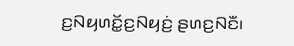ꤢ꤬ꤡꤟꤛꤢꤩ꤭ꤢ꤬ꤡꤟꤢꤦ꤬ ꤔꤛꤢ꤬ꤡꤢꤪ꤯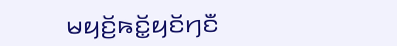ꤗꤟꤢꤩ꤬ꤒꤢꤩ꤭ꤟꤢꤩꤚꤢꤪ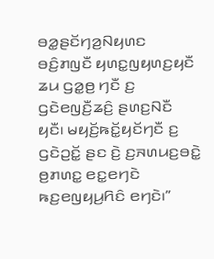ꤋꤤ꤭ꤔꤢꤩꤚꤤ꤬ꤡꤟꤛꤢ ꤋꤢꤨ꤬ꤊꤜꤢꤪ ꤟꤛꤢ꤭ꤜꤟꤛꤢ꤬ꤟꤢꤪ ꤘꤣ ꤞꤤ꤭ꤥ꤬ ꤚꤢꤪ ꤢ꤬ ꤞꤢꤧꤕꤜꤢꤪ꤬ꤘꤢꤨ꤬ ꤔꤛꤢ꤬ꤡꤢꤪ ꤟꤢꤪ꤯ ꤗꤟꤢꤩ꤬ꤒꤢꤩ꤭ꤟꤢꤩꤚꤢꤪ ꤢ꤬ ꤞꤢꤧꤑꤢꤩ꤭ ꤔꤢ ꤢꤧ꤬ ꤢ꤬ꤏꤛꤣꤢ꤬ꤋꤢꤧ꤭ ꤥ꤬ꤊꤛꤢ꤭ ꤕꤢ꤭ꤕꤚꤢꤧ ꤒꤢ꤬ꤕꤜꤟꤣ꤬ꤖꤢꤨ ꤕꤚꤢꤧ꤯”